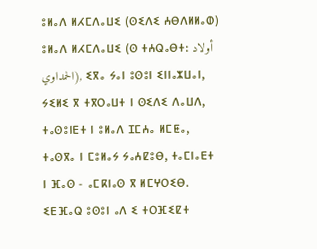ⵓⵍⴰⴷ ⵍⵃⵎⴷⴰⵡⵉ (ⵙⵉⴷⵉ ⵄⴱⴷⵍⵍⴰⵀ)
ⵓⵍⴰⴷ ⵍⵃⵎⴷⴰⵡⵉ (ⵙ ⵜⵄⵕⴰⴱⵜ: أولاد الحمداوي), ⵉⴳⴰ ⵢⴰⵏ ⵓⵙⵓⵏ ⵉⵏⵏⴰⵣⵡⴰⵏ, ⵢⵉⵍⵉ ⴳ ⵜⴳⵔⴰⵡⵜ ⵏ ⵙⵉⴷⵉ ⴷⴰⵡⴷ, ⵜⴰⵙⵓⵏⴹⵜ ⵏ ⵓⵍⴰⴷ ⵊⵎⵄⴰ ⵍⵎⵟⴰ, ⵜⴰⵙⴳⴰ ⵏ ⵎⵓⵍⴰⵢ ⵢⴰⵄⵇⵓⴱ, ⵜⴰⵎⵏⴰⴹⵜ ⵏ ⴼⴰⵙ - ⴰⵎⴽⵏⴰⵙ ⴳ ⵍⵎⵖⵔⵉⴱ. ⵉⴹⴼⴰⵕ ⵓⵙⵓⵏ ⴰⴷ ⵉ ⵜⵔⴼⵉⵇⵜ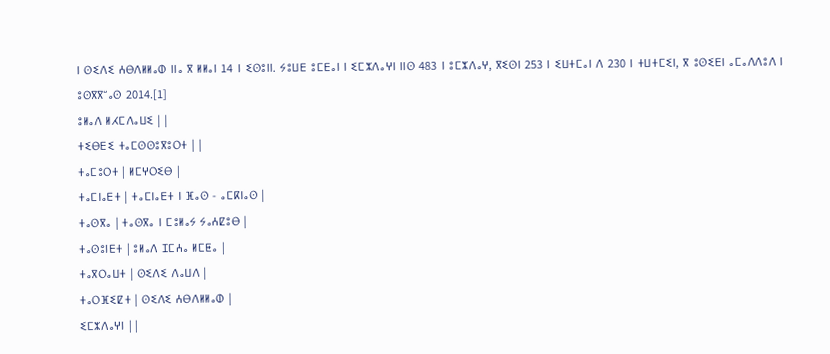ⵏ ⵙⵉⴷⵉ ⵄⴱⴷⵍⵍⴰⵀ ⵏⵏⴰ ⴳ ⵍⵍⴰⵏ 14 ⵏ ⵉⵙⵓⵏⵏ. ⵢⵓⵡⴹ ⵓⵎⴹⴰⵏ ⵏ ⵉⵎⵣⴷⴰⵖⵏ ⵏⵏⵙ 483 ⵏ ⵓⵎⵣⴷⴰⵖ, ⴳⵉⵙⵏ 253 ⵏ ⵉⵡⵜⵎⴰⵏ ⴷ 230 ⵏ ⵜⵡⵜⵎⵉⵏ, ⴳ ⵓⵙⵉⴹⵏ ⴰⵎⴰⴷⴷⵓⴷ ⵏ ⵓⵙⴳⴳⵯⴰⵙ 2014.[1]
ⵓⵍⴰⴷ ⵍⵃⵎⴷⴰⵡⵉ | |
ⵜⵉⴱⴹⵉ ⵜⴰⵎⵙⵙⵓⴳⵓⵔⵜ | |
ⵜⴰⵎⵓⵔⵜ | ⵍⵎⵖⵔⵉⴱ |
ⵜⴰⵎⵏⴰⴹⵜ | ⵜⴰⵎⵏⴰⴹⵜ ⵏ ⴼⴰⵙ - ⴰⵎⴽⵏⴰⵙ |
ⵜⴰⵙⴳⴰ | ⵜⴰⵙⴳⴰ ⵏ ⵎⵓⵍⴰⵢ ⵢⴰⵄⵇⵓⴱ |
ⵜⴰⵙⵓⵏⴹⵜ | ⵓⵍⴰⴷ ⵊⵎⵄⴰ ⵍⵎⵟⴰ |
ⵜⴰⴳⵔⴰⵡⵜ | ⵙⵉⴷⵉ ⴷⴰⵡⴷ |
ⵜⴰⵔⴼⵉⵇⵜ | ⵙⵉⴷⵉ ⵄⴱⴷⵍⵍⴰⵀ |
ⵉⵎⵣⴷⴰⵖⵏ | |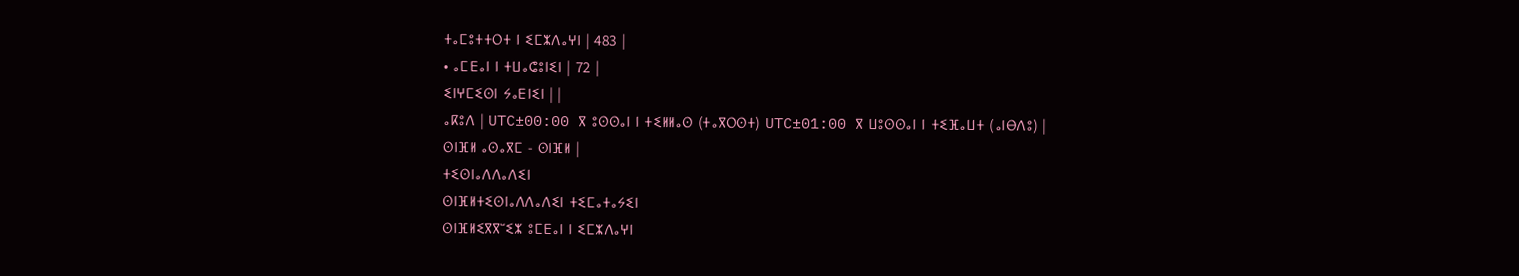ⵜⴰⵎⵓⵜⵜⵔⵜ ⵏ ⵉⵎⵣⴷⴰⵖⵏ | 483 |
• ⴰⵎⴹⴰⵏ ⵏ ⵜⵡⴰⵛⵓⵏⵉⵏ | 72 |
ⵉⵏⵖⵎⵉⵙⵏ ⵢⴰⴹⵏⵉⵏ | |
ⴰⴽⵓⴷ | UTC±00:00 ⴳ ⵓⵙⵙⴰⵏ ⵏ ⵜⵉⵍⵍⴰⵙ (ⵜⴰⴳⵔⵙⵜ) UTC±01:00 ⴳ ⵡⵓⵙⵙⴰⵏ ⵏ ⵜⵉⴼⴰⵡⵜ (ⴰⵏⴱⴷⵓ) |
ⵙⵏⴼⵍ ⴰⵙⴰⴳⵎ - ⵙⵏⴼⵍ |
ⵜⵉⵙⵏⴰⴷⴷⴰⴷⵉⵏ
ⵙⵏⴼⵍⵜⵉⵙⵏⴰⴷⴷⴰⴷⵉⵏ ⵜⵉⵎⴰⵜⴰⵢⵉⵏ
ⵙⵏⴼⵍⵉⴳⴳⵯⵉⵣ ⵓⵎⴹⴰⵏ ⵏ ⵉⵎⵣⴷⴰⵖⵏ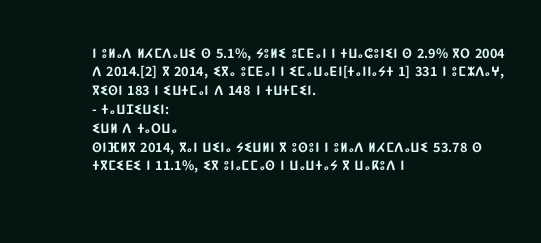ⵏ ⵓⵍⴰⴷ ⵍⵃⵎⴷⴰⵡⵉ ⵙ 5.1%, ⵢⵓⵍⵉ ⵓⵎⴹⴰⵏ ⵏ ⵜⵡⴰⵛⵓⵏⵉⵏ ⵙ 2.9% ⴳⵔ 2004 ⴷ 2014.[2] ⴳ 2014, ⵉⴳⴰ ⵓⵎⴹⴰⵏ ⵏ ⵉⵎⴰⵡⴰⴹⵏ[ⵜⴰⵏⵏⴰⵢⵜ 1] 331 ⵏ ⵓⵎⵣⴷⴰⵖ, ⴳⵉⵙⵏ 183 ⵏ ⵉⵡⵜⵎⴰⵏ ⴷ 148 ⵏ ⵜⵡⵜⵎⵉⵏ.
- ⵜⴰⵡⵊⵉⵡⵉⵏ:
ⵉⵡⵍ ⴷ ⵜⴰⵔⵡⴰ
ⵙⵏⴼⵍⴳ 2014, ⴳⴰⵏ ⵡⵉⵏⴰ ⵢⵉⵡⵍⵏ ⴳ ⵓⵙⵓⵏ ⵏ ⵓⵍⴰⴷ ⵍⵃⵎⴷⴰⵡⵉ 53.78 ⵙ ⵜⴳⵎⵉⴹⵉ ⵏ 11.1%, ⵉⴳ ⵓⵏⴰⵎⵎⴰⵙ ⵏ ⵡⴰⵡⵜⴰⵢ ⴳ ⵡⴰⴽⵓⴷ ⵏ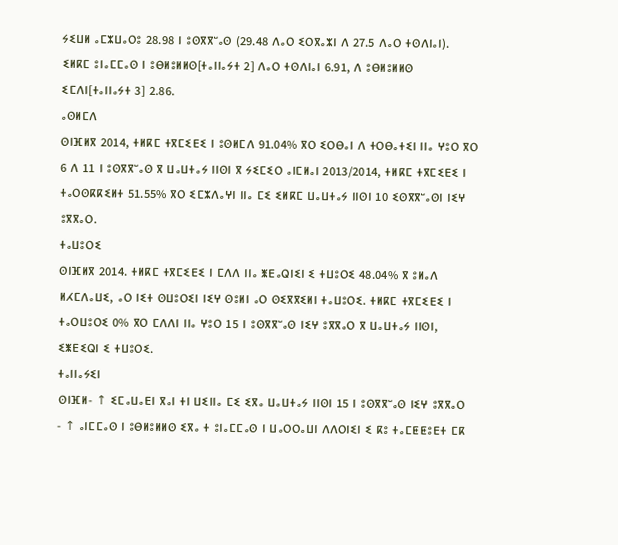ⵢⵉⵡⵍ ⴰⵎⵣⵡⴰⵔⵓ 28.98 ⵏ ⵓⵙⴳⴳⵯⴰⵙ (29.48 ⴷⴰⵔ ⵉⵔⴳⴰⵣⵏ ⴷ 27.5 ⴷⴰⵔ ⵜⵙⴷⵏⴰⵏ). ⵉⵍⴽⵎ ⵓⵏⴰⵎⵎⴰⵙ ⵏ ⵓⴱⵍⵓⵍⵍⵙ[ⵜⴰⵏⵏⴰⵢⵜ 2] ⴷⴰⵔ ⵜⵙⴷⵏⴰⵏ 6.91, ⴷ ⵓⴱⵍⵓⵍⵍⵙ ⵉⵎⴷⵏ[ⵜⴰⵏⵏⴰⵢⵜ 3] 2.86.
ⴰⵙⵍⵎⴷ
ⵙⵏⴼⵍⴳ 2014, ⵜⵍⴽⵎ ⵜⴳⵎⵉⴹⵉ ⵏ ⵓⵙⵍⵎⴷ 91.04% ⴳⵔ ⵉⵔⴱⴰⵏ ⴷ ⵜⵔⴱⴰⵜⵉⵏ ⵏⵏⴰ ⵖⵓⵔ ⴳⵔ 6 ⴷ 11 ⵏ ⵓⵙⴳⴳⵯⴰⵙ ⴳ ⵡⴰⵡⵜⴰⵢ ⵏⵏⵙⵏ ⴳ ⵢⵉⵎⵉⵔ ⴰⵏⵎⵍⴰⵏ 2013/2014, ⵜⵍⴽⵎ ⵜⴳⵎⵉⴹⵉ ⵏ ⵜⴰⵔⵙⴽⴽⵉⵍⵜ 51.55% ⴳⵔ ⵉⵎⵣⴷⴰⵖⵏ ⵏⵏⴰ ⵎⵉ ⵉⵍⴽⵎ ⵡⴰⵡⵜⴰⵢ ⵏⵏⵙⵏ 10 ⵉⵙⴳⴳⵯⴰⵙⵏ ⵏⵉⵖ ⵓⴳⴳⴰⵔ.
ⵜⴰⵡⵓⵔⵉ
ⵙⵏⴼⵍⴳ 2014. ⵜⵍⴽⵎ ⵜⴳⵎⵉⴹⵉ ⵏ ⵎⴷⴷ ⵏⵏⴰ ⵥⴹⴰⵕⵏⵉⵏ ⵉ ⵜⵡⵓⵔⵉ 48.04% ⴳ ⵓⵍⴰⴷ ⵍⵃⵎⴷⴰⵡⵉ, ⴰⵔ ⵏⵉⵜ ⵙⵡⵓⵔⵉⵏ ⵏⵉⵖ ⵙⵓⵍⵏ ⴰⵔ ⵙⵉⴳⴳⵉⵍⵏ ⵜⴰⵡⵓⵔⵉ. ⵜⵍⴽⵎ ⵜⴳⵎⵉⴹⵉ ⵏ ⵜⴰⵔⵡⵓⵔⵉ 0% ⴳⵔ ⵎⴷⴷⵏ ⵏⵏⴰ ⵖⵓⵔ 15 ⵏ ⵓⵙⴳⴳⵯⴰⵙ ⵏⵉⵖ ⵓⴳⴳⴰⵔ ⴳ ⵡⴰⵡⵜⴰⵢ ⵏⵏⵙⵏ, ⵉⵥⴹⵉⵕⵏ ⵉ ⵜⵡⵓⵔⵉ.
ⵜⴰⵏⵏⴰⵢⵉⵏ
ⵙⵏⴼⵍ- ↑ ⵉⵎⴰⵡⴰⴹⵏ ⴳⴰⵏ ⵜⵏ ⵡⵉⵏⵏⴰ ⵎⵉ ⵉⴳⴰ ⵡⴰⵡⵜⴰⵢ ⵏⵏⵙⵏ 15 ⵏ ⵓⵙⴳⴳⵯⴰⵙ ⵏⵉⵖ ⵓⴳⴳⴰⵔ
- ↑ ⴰⵏⵎⵎⴰⵙ ⵏ ⵓⴱⵍⵓⵍⵍⵙ ⵉⴳⴰ ⵜ ⵓⵏⴰⵎⵎⴰⵙ ⵏ ⵡⴰⵔⵔⴰⵡⵏ ⴷⴷⵔⵏⵉⵏ ⵉ ⴽⵓ ⵜⴰⵎⵟⵟⵓⴹⵜ ⵎⴽ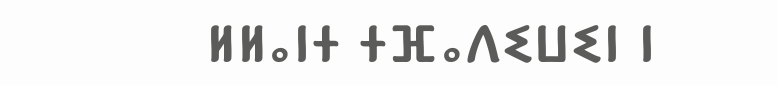ⵍⵍⴰⵏⵜ ⵜⴼⴰⴷⵉⵡⵉⵏ ⵏ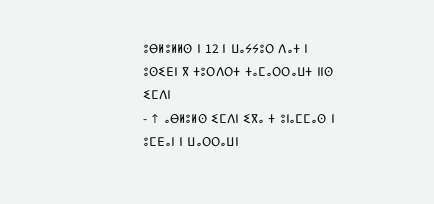ⵓⴱⵍⵓⵍⵍⵙ ⵏ 12 ⵏ ⵡⴰⵢⵢⵓⵔ ⴷⴰⵜ ⵏ ⵓⵙⵉⴹⵏ ⴳ ⵜⵓⵔⴷⵔⵜ ⵜⴰⵎⴰⵔⵔⴰⵡⵜ ⵏⵏⵙ ⵉⵎⴷⵏ
- ↑ ⴰⴱⵍⵓⵍⵙ ⵉⵎⴷⵏ ⵉⴳⴰ ⵜ ⵓⵏⴰⵎⵎⴰⵙ ⵏ ⵓⵎⴹⴰⵏ ⵏ ⵡⴰⵔⵔⴰⵡⵏ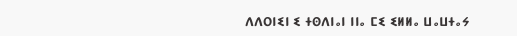ⴷⴷⵔⵏⵉⵏ ⵉ ⵜⵙⴷⵏⴰⵏ ⵏⵏⴰ ⵎⵉ ⵉⵍⵍⴰ ⵡⴰⵡⵜⴰⵢ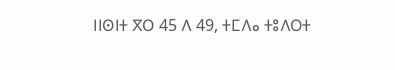ⵏⵏⵙⵏⵜ ⴳⵔ 45 ⴷ 49, ⵜⵎⴷⴰ ⵜⵓⴷⵔⵜ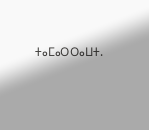ⵜⴰⵎⴰⵔⵔⴰⵡⵜ.